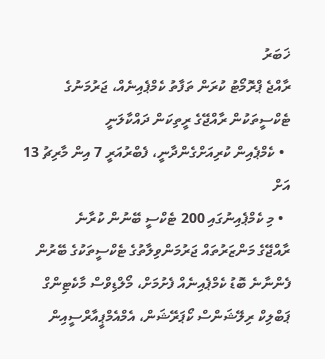ޚަބަރު
ރާއްޖެ ޕްރޮމޯޓު ކުރަން ތަފާތު ކެމްޕެއިނެއް، ޖަރުމަނުގެ ޓެކްސީތަކުން ރާއްޖޭގެ ރީތިކަން ދައްކާލަނީ
  • ކެމްޕެއިން ކުރިއަށްގެންދާނީ، ފެބްރުއަރީ 7 އިން މާރިޗު 13 އަށް
  • މި ކެމްޕެއިނުގައި 200 ޓެކްސީ ބޭނުން ކުރާނެ
ރާއްޖޭގެ މަންޒަރުތައް ޖަރުމަންވިލާތުގެ ޓެކްސީތަކުގެ ބޭރުން ފެންނާނެ ބޮޑު ކެމްޕެއިނެއް ފެށުމަށް، މޯލްޑިވްސް މާކެޓިންގް ޕަބްލިކް ރިލޭޝަންސް ކޯޕަރޭޝަން، އެމްއެމްޕީއާރްސީއިން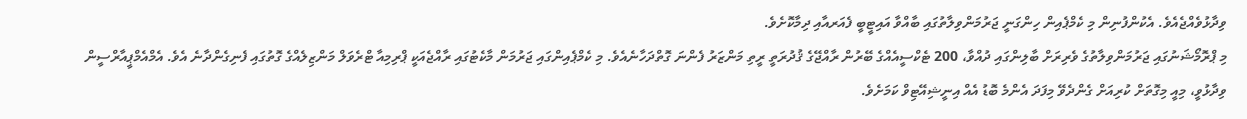ވިދާޅުވެއްޖެއެވެ. އެކުންފުނިން މި ކެމްޕެއިން ހިންގަނީ ޖަރުމަންވިލާތުގައި ބާއްވާ އައިޓީބީ ފެއަރއާއި ދިމާކޮށެވެ.
މި ޕްރޮމޯޝަނުގައި ޖަރުމަންވިލާތުގެ ވެރިރަށް ބާލިންގައި ދުއްވާ، 200 ޓެކްސީއެއްގެ ބޭރުން ރާއްޖޭގެ ޤުދުރަތީ ރީތި މަންޒަރު ފެންނަ ގޮތްދަހާނެއެވެ. މި ކެމްޕެއިންގައި ޖަރުމަން މާކެޓުގައި ރާއްޖެއަކީ ޕްރިމިއާ ޓްރެވަލް މަންޒިލެއްގެ ގޮތުގައި ފެނިގެންދާނެ އެވެ. އެމްއެމްޕީއާރްސީން ވިދާޅުވީ، މިއީ މިގޮތަށް ކުރިއަށް ގެންދެވޭ މިފަދަ އެންމެ ބޮޑު އެއް އިނީޝިއޭޓިވް ކަމަށެވެ.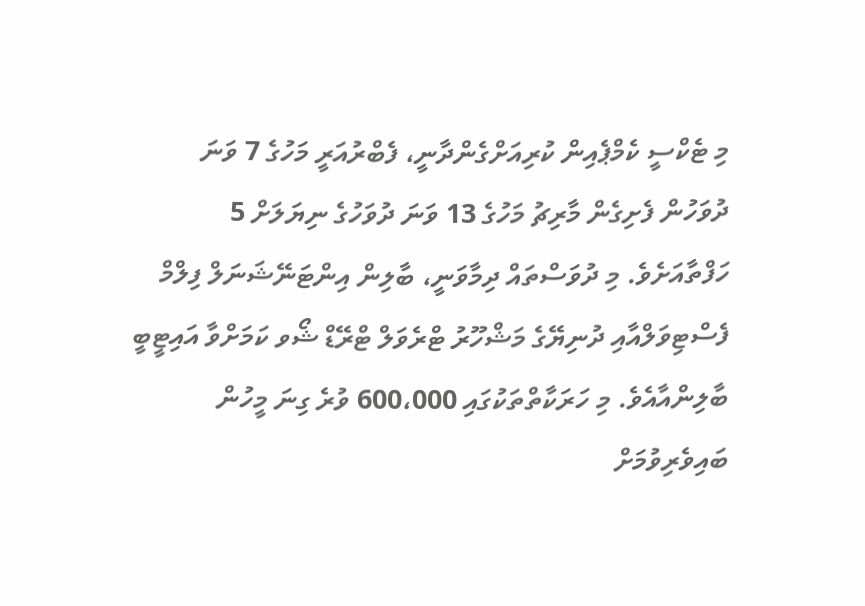މި ޓެކްސީ ކެމްޕެއިން ކުރިއަށްގެންދާނީ، ފެބްރުއަރީ މަހުގެ 7 ވަނަ ދުވަހުން ފެށިގެން މާރިޗު މަހުގެ 13 ވަނަ ދުވަހުގެ ނިޔަލަށް 5 ހަފްތާއަށެވެ. މި ދުވަސްތައް ދިމާވަނީ، ބާލިން އިންޓަނޭޝަނަލް ފިލްމް ފެސްޓިވަލްއާއި ދުނިޔޭގެ މަޝްހޫރު ޓްރެވަލް ޓްރޭޑް ޝޯވ ކަމަށްވާ އައިޓީބީ ބާލިންއާއެވެ. މި ހަރަކާތްތަކުގައި 600،000 ވުރެ ގިނަ މީހުން ބައިވެރިވުމަށް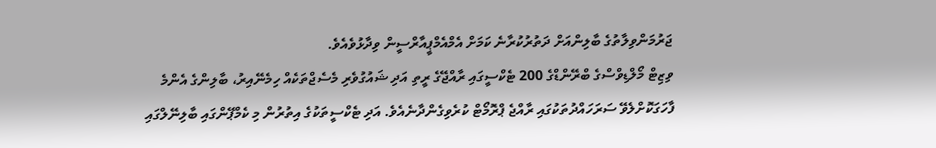ޖަރުމަންވިލާތުގެ ބާލިންއަށް ދަތުރުކުރާނެ ކަމަށް އެމްއެމްޕީއާރްސީން ވިދާޅުވެއެވެ.
ވިޒިޓް މޯލްޑިވްސްގެ ބްރޭންޑްގެ 200 ޓެކްސީގައި ރާއްޖޭގެ ރީތި އަދި ޝައުގުވެރި މެސެޖްތަކެއް ހިމެނޭއިރު، ބާލިންގެ އެންމެ ފާހަގަކޮށްލެވޭ ސަރަހައްދުތަކުގައި ރާއްޖެ ޕްރޮމޯޓް ކުރެވިގެންދާނެއެވެ. އަދި ޓެކްސީތަކުގެ އިތުރުން މި ކެމްޕޭންގައި ބާލިނޭލްގައި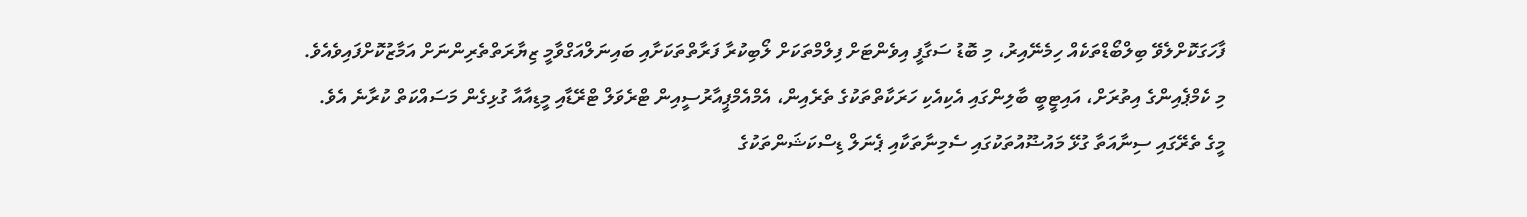ފާހަގަކޮށްލެވޭ ބިލްބޯޑްތަކެއް ހިމެނޭއިރު، މި ބޮޑު ސަގާފީ އިވެންޓަށް ފިލްމްތަކަށް ލޯބިކުރާ ފަރާތްތަކަށާއި ބައިނަލްއަގްވާމީ ޒިޔާރަތްތެރިންނަށް އަމާޒުކޮށްފައިވެއެވެ.
މި ކެމްޕެއިންގެ އިތުރަށް، އައިޓީބީ ބާލިންގައި އެކިއެކި ހަރަކާތްތަކުގެ ތެރެއިން، އެމްއެމްޕީއާރުސީއިން ޓްރެވަލް ޓްރޭޑާއި މީޑިއާއާ ގުޅިގެން މަސައްކަތް ކުރާނެ އެވެ. މީގެ ތެރޭގައި ސިނާއަތާ ގުޅޭ މައުޟޫއުތަކުގައި ސެމިނާތަކާއި ޕެނަލް ޑިސްކަޝަންތަކުގެ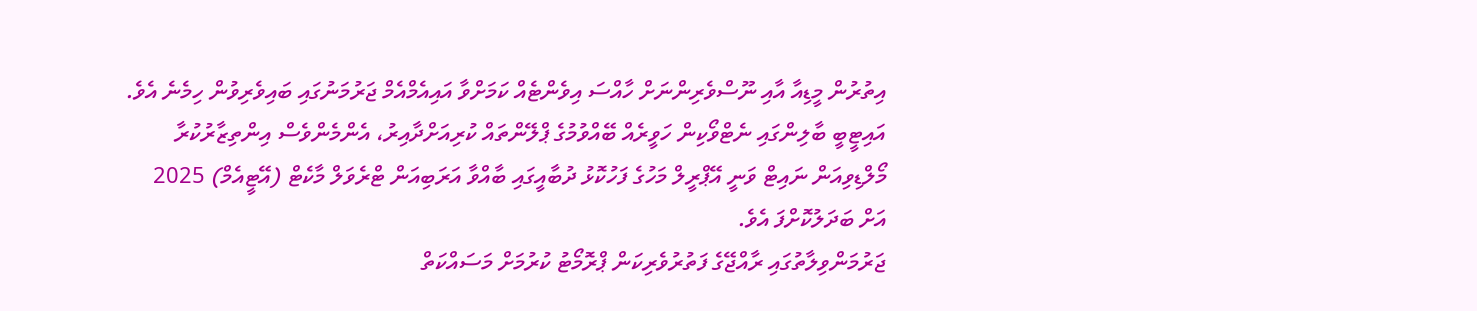އިތުރުން މީޑިއާ އާއި ނޫސްވެރިންނަށް ހާއްސަ އިވެންޓެއް ކަމަށްވާ އައިއެމްއެމް ޖަރުމަނުގައި ބައިވެރިވުން ހިމެނެ އެވެ.
އައިޓީބީ ބާލިންގައި ނެޓްވޯކިން ހަވީރެއް ބޭއްވުމުގެ ޕްލޭންތައް ކުރިއަށްދާއިރު، އެންމެންވެސް އިންތިޒާރުކުރާ މޯލްޑިވިއަން ނައިޓް ވަނީ އޭޕްރީލް މަހުގެ ފަހުކޮޅު ދުބާއީގައި ބާއްވާ އަރަބިއަން ޓްރެވަލް މާކެޓް (އޭޓީއެމް) 2025 އަށް ބަދަލުކޮށްފަ އެވެ.
ޖަރުމަންވިލާތުގައި ރާއްޖޭގެ ފަތުރުވެރިކަން ޕްރޮމޯޓު ކުރުމަށް މަސައްކަތް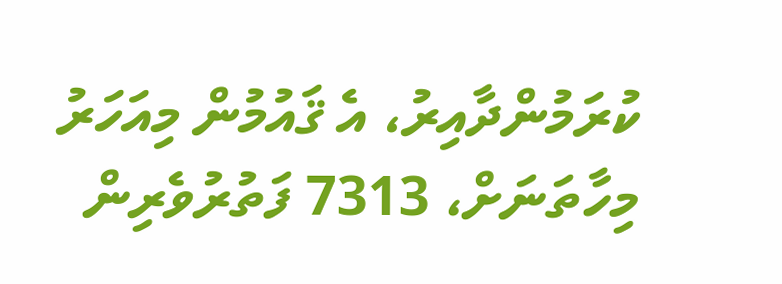ކުރަމުންދާއިރު، އެ ޤައުމުން މިއަހަރު މިހާތަނަށް، 7313 ފަތުރުވެރިން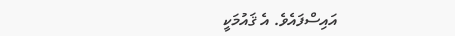އައިސްފައެވެ. އެ ޤައުމަކީ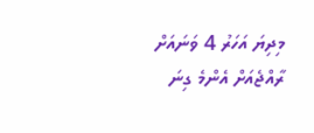މިދިޔަ އަހަރު 4 ވަނައަށް ރާއްޖެއަށް އެންމެ ގިނަ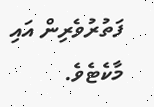ފަތުރުވެރިން އައި މާކެޓެވެ.